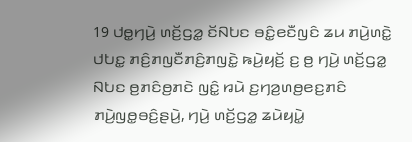19 ꤓꤥ꤭ꤚꤣꤧ꤬ ꤛꤢꤩ꤬ꤞꤤ꤭ ꤢꤩꤡꤝꤢ ꤋꤢꤨ꤭ꤕꤢꤪꤜꤢꤨ ꤘꤣ ꤊꤣꤧ꤬ꤛꤢꤧ꤭ ꤓꤝꤢ꤭ ꤊꤢꤨ꤬ꤊꤜꤢꤪꤊꤢꤨ꤬ꤊꤜꤢꤧ꤭ ꤒꤣꤧ꤬ꤟꤢꤩ꤬ ꤢ꤬ ꤥ꤬ ꤚꤣꤧ꤬ ꤛꤢꤩ꤬ꤞꤤ꤭ ꤡꤝꤢ ꤥ꤬ꤊꤢꤨꤥ꤬ꤊꤢꤧ ꤜꤢꤨ꤭ ꤙꤣꤧ ꤢ꤬ꤚꤤ꤬ꤛꤥ꤬ꤕꤢ꤬ꤊꤢꤨ ꤊꤣꤧ꤬ꤜꤥ꤭ꤋꤢꤨ꤬ꤔꤣꤧ꤬, ꤚꤣꤧ꤬ ꤛꤢꤩ꤬ꤞꤤ꤭ ꤘꤣꤧꤟꤣꤧ꤭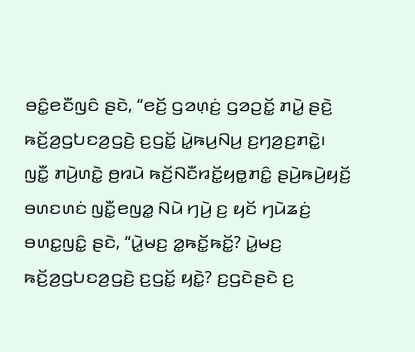ꤋꤢꤨ꤭ꤕꤢꤪꤜꤢꤨ ꤔꤢꤧ, “ꤕꤢꤩ꤬ ꤞꤤꤛ꤫ꤢꤦ꤬ ꤞꤤꤑꤢꤩ꤭ ꤊꤣꤧ꤭ ꤔꤢꤧ꤬ ꤒꤢꤩ꤬ꤤ꤬ꤞꤝꤢꤤ꤬ꤞꤢꤧ꤬ ꤢ꤬ꤞꤢꤩ꤭ ꤣꤧ꤭ꤒꤣ꤬ꤡꤣ꤬ ꤢ꤬ꤚꤤ꤬ꤢ꤬ꤊꤢꤧ꤭꤯
ꤜꤢꤪ꤭ ꤊꤣꤧ꤬ꤛꤢꤧ꤭ ꤥ꤬ꤙꤣꤧ ꤒꤢꤩ꤬ꤡꤢꤪꤙꤢꤩ꤭ꤟꤥ꤭ꤊꤢꤨ꤭ ꤔꤣꤧ꤬ꤒꤣꤧ꤬ꤟꤢꤩ꤬ ꤋꤛꤢꤛꤢꤦ ꤜꤢꤪ꤭ꤕꤜꤤ꤭ ꤡꤣꤧ ꤚꤣꤧ꤬ ꤢ꤬ ꤟꤢꤩ ꤚꤣꤧꤘꤢꤦ꤬ ꤋꤛꤢ꤭ꤜꤢꤨ꤭ ꤔꤢꤧ, “ꤣꤧ꤭ꤗꤢ꤬ ꤤ꤭ꤒꤢꤩ꤭ꤒꤢꤩ꤭? ꤣꤧ꤭ꤗꤢ꤬ ꤒꤢꤩ꤬ꤤ꤬ꤞꤝꤢꤤ꤬ꤞꤢꤧ꤬ ꤢ꤬ꤞꤢꤩ꤭ ꤟꤢꤧ꤭? ꤢ꤬ꤞꤢꤧꤔꤢꤧ ꤢ꤬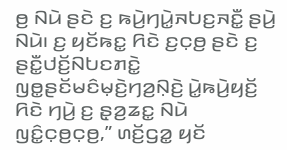ꤥ꤬ ꤡꤣꤧ ꤔꤢꤧ ꤢ꤬ ꤒꤣꤧ꤬ꤚꤣꤧ꤭ꤏꤝꤢ꤬ꤏꤢꤪ꤭ ꤔꤣꤧ꤬ ꤡꤣꤧ꤯ ꤢ꤬ ꤟꤢꤩꤒꤢ꤭ ꤖꤢꤧ ꤢ꤬ꤍ꤫ꤥ꤬ ꤔꤢꤧ ꤢ꤬ ꤔꤢꤪ꤭ꤓꤢꤩ꤬ꤡꤝꤢꤊꤢꤧ꤭ ꤜꤥ꤭ꤔꤢꤩꤗꤢꤨꤗ꤫ꤢꤧ꤬ꤚꤤ꤬ꤡ꤫ꤢꤧ꤬ ꤣꤧ꤭ꤒꤣꤧ꤬ꤟꤢꤩ꤬ ꤖꤢꤧ ꤚꤣꤧ꤬ ꤢ꤬ ꤔ꤫ꤤ꤬ꤘꤢ꤭ ꤡꤣꤧ ꤜꤢꤨ꤭ꤍ꤫ꤥ꤬ꤍ꤫ꤥ꤬,” ꤛꤢꤩ꤬ꤞꤤ꤭ ꤟꤢꤩ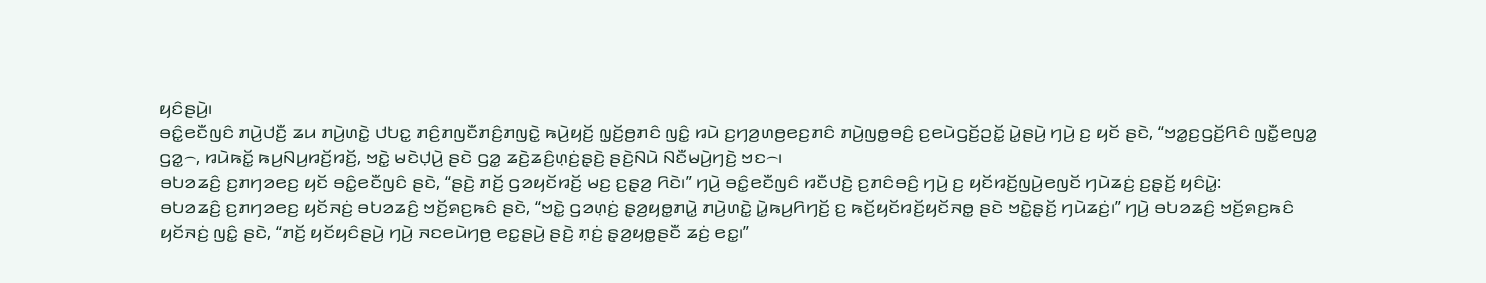ꤟꤢꤨꤔꤣꤧ꤬꤯
ꤋꤢꤨ꤭ꤕꤢꤪꤜꤢꤨ ꤊꤣꤧ꤬ꤓꤢꤪ꤬ ꤘꤣ ꤊꤣꤧ꤬ꤛꤢꤧ꤭ ꤓꤝꤢ꤭ ꤊꤢꤨ꤬ꤊꤜꤢꤪꤊꤢꤨ꤬ꤊꤜꤢꤧ꤭ ꤒꤣꤧ꤬ꤟꤢꤩ꤬ ꤜ꤫ꤢꤩ꤬ꤥ꤬ꤊꤢꤨ ꤜꤢꤨ꤭ ꤙꤣꤧ ꤢ꤬ꤚꤤ꤬ꤛꤥ꤬ꤕꤢ꤬ꤊꤢꤨ ꤊꤣꤧ꤬ꤜꤥ꤭ꤋꤢꤨ꤬ ꤢ꤬ꤕꤣꤧꤞꤢꤩ꤬ꤑꤢꤩ꤭ ꤣꤧ꤭ꤔꤣꤧ꤬ ꤚꤣꤧ꤬ ꤢ꤬ ꤟꤢꤩ ꤔꤢꤧ, “ꤠꤤ꤭ꤢ꤬ꤞꤢꤩ꤬ꤖꤢꤨ ꤜꤢꤪ꤭ꤕꤜꤤ꤭ ꤞꤤ꤭꤮, ꤙꤣꤧꤒꤢꤩ꤭ ꤒꤣ꤬ꤡꤣ꤬ꤙꤢꤩ꤬ꤙꤢꤩ꤬, ꤠꤢꤧ꤭ ꤗꤢꤧꤓ꤫ꤣꤧ꤬ ꤔꤢꤧ ꤞꤤ꤭ ꤘꤢꤧ꤬ꤘꤢꤨ꤬ꤛ꤫ꤢꤦ꤬ꤔ꤫ꤢꤧ꤬ ꤔꤢꤧ꤬ꤡꤣꤧ ꤡꤢꤪꤗꤣꤧ꤬ꤚꤢꤧ꤬ ꤠꤢ꤮꤯
ꤋꤝꤤꤘꤢꤨ꤬ ꤢ꤬ꤊꤚꤤꤕꤢ꤬ ꤟꤢꤩ ꤋꤢꤨ꤭ꤕꤢꤪꤜꤢꤨ ꤔꤢꤧ, “ꤔꤢꤧ꤬ ꤊꤢꤩ꤬ ꤞꤤꤟꤢꤩꤙꤢꤩ꤬ ꤗꤢ꤬ ꤢ꤬ꤔ꤫ꤤ꤬ ꤖꤢꤧ꤯” ꤚꤣꤧ꤬ ꤋꤢꤨ꤭ꤕꤢꤪꤜꤢꤨ ꤙꤢꤪꤓꤢꤧ꤬ ꤢ꤬ꤊꤢꤨꤋꤢꤨ꤬ ꤚꤣꤧ꤬ ꤢ꤬ ꤟꤢꤩꤙꤢꤩ꤬ꤜꤣꤧ꤬ꤕꤜꤢꤩ ꤚꤣꤧꤘꤢꤦ꤬ ꤢ꤬ꤔ꤫ꤢꤩ꤬ ꤟꤢꤨꤣꤧ꤭:
ꤋꤝꤤꤘꤢꤨ꤬ ꤢ꤬ꤊꤚꤤꤕꤢ꤬ ꤟꤢꤩꤏꤢꤦ꤬ ꤋꤝꤤꤘꤢꤨ꤬ ꤠꤢꤩ꤬ꤎꤢ꤬ꤒꤢꤨ ꤔꤢꤧ, “ꤠꤢꤧ꤭ ꤞꤤꤛ꤫ꤢꤦ꤬ ꤔ꤫ꤤ꤬ꤟꤥ꤭ꤊꤣꤧ꤭ ꤊꤣꤧ꤬ꤛꤢꤧ꤭ ꤣꤧ꤭ꤒꤣ꤬ꤖꤚꤢꤩ꤬ ꤢ꤬ ꤒꤢꤩ꤬ꤟꤢꤩꤙꤢꤩ꤬ꤟꤢꤩꤏꤥ꤭ ꤔꤢꤧ ꤠꤢꤧ꤭ꤔ꤫ꤢꤩ꤬ ꤚꤣꤧꤘꤢꤦ꤬꤯” ꤚꤣꤧ꤬ ꤋꤝꤤꤘꤢꤨ꤬ ꤠꤢꤩ꤬ꤎꤢ꤬ꤒꤢꤨ ꤟꤢꤩꤏꤢꤦ꤬ ꤜꤢꤨ꤭ ꤔꤢꤧ, “ꤊꤢꤩ꤬ ꤟꤢꤩꤟꤢꤨꤔꤣꤧ꤬ ꤚꤣꤧ꤬ ꤏꤢꤕꤣꤧꤚꤥ꤬ ꤕꤢ꤭ꤔꤣꤧ꤬ ꤔꤢꤧ꤬ ꤊ꤫ꤢꤦ꤬ ꤔ꤫ꤤ꤬ꤟꤥ꤭ꤔꤢꤪ ꤘꤢꤦ꤬ ꤕꤢ꤭꤯”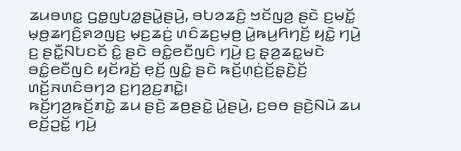ꤘꤣꤋꤛꤢ꤭ ꤞꤥ꤭ꤜꤝꤤ꤭ꤔꤣꤧ꤭ꤔꤣꤧ꤬, ꤋꤝꤤꤘꤢꤨ꤬ ꤠꤢꤩꤜꤤ꤬ ꤔꤢꤧ ꤢ꤬ꤗꤢꤩ꤭ ꤗ꤫ꤥ꤬ꤘꤚꤢꤨ꤬ꤎꤤꤜꤢ꤬ ꤗ꤫ꤢ꤬ꤘꤢꤦ꤬ ꤛꤢꤨꤘꤢ꤬ꤗ꤫ꤥ꤬ ꤣꤧ꤭ꤒꤣ꤬ꤖꤚꤢꤩ꤬ ꤟꤢꤧ꤭ ꤚꤣꤧ꤬ ꤢ꤬ ꤔꤢꤪ꤭ꤡꤝꤢꤢꤩ ꤢꤨ꤭ ꤔꤢꤧ ꤋꤢꤨ꤭ꤕꤢꤪꤜꤢꤨ ꤚꤣꤧ꤬ ꤢ꤬ ꤔ꤫ꤤ꤬ꤘꤢ꤭ꤗꤢꤧ ꤋꤢꤨ꤭ꤕꤢꤪꤜꤢꤨ ꤟꤢꤩꤙꤢꤩ꤬ ꤕ꤫ꤢꤩ꤬ ꤜꤢꤨ꤭ ꤔꤢꤧ ꤒꤢꤩ꤬ꤛ꤫ꤢꤦ꤬ꤢꤩ꤬ꤔ꤫ꤢꤧ꤬ꤢꤩ꤬ ꤛꤢꤩ꤬ꤏꤛꤢꤨꤋꤚꤤ ꤢ꤬ꤚꤤ꤬ꤢ꤬ꤊꤢꤧ꤭꤯
ꤒꤢꤩ꤬ꤚꤤ꤬ꤒꤢꤩ꤬ꤊꤢꤧ꤭ ꤘꤣ ꤔꤢꤧ꤬ ꤘꤥ꤬ꤔꤢꤧ꤭ ꤣꤧ꤭ꤔꤣꤧ꤬, ꤢ꤬ꤋꤥ ꤔꤢꤧ꤬ꤡꤣꤧ ꤘꤣ ꤕꤢꤩ꤬ꤑꤢꤩ꤭ ꤚꤣꤧ꤬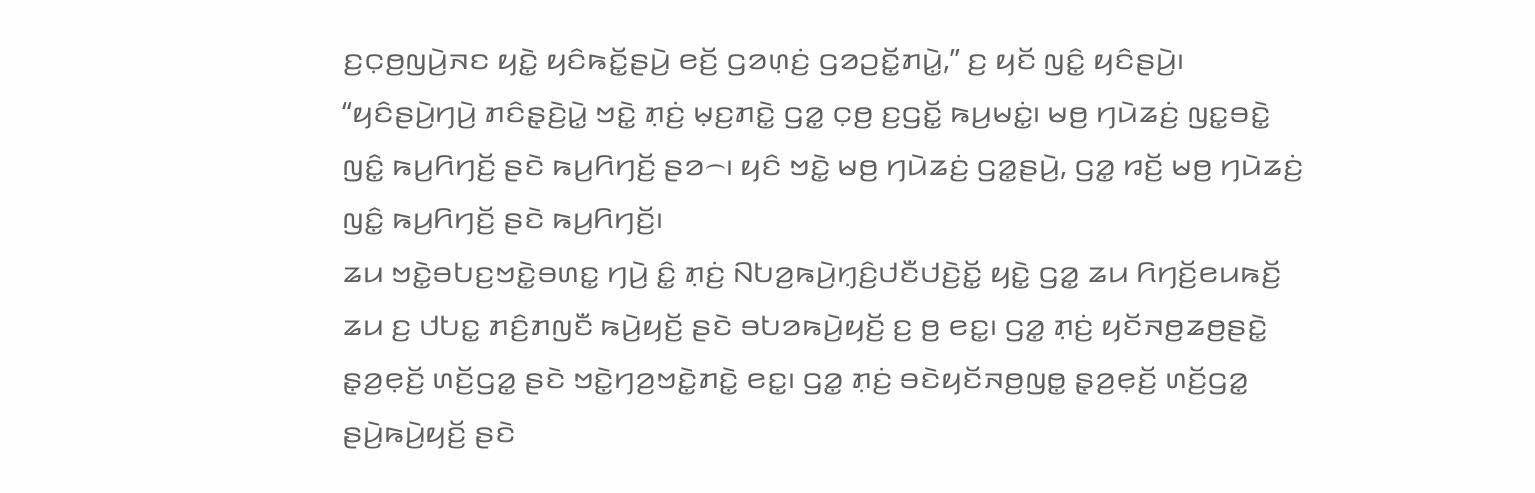ꤢ꤬ꤍ꤫ꤥ꤬ꤜꤣꤧ꤬ꤏꤢ ꤟꤢꤧ꤭ ꤟꤢꤨꤒꤢꤩ꤭ꤔꤣꤧ꤬ ꤕꤢꤩ꤬ ꤞꤤꤛ꤫ꤢꤦ꤬ ꤞꤤꤑꤢꤩ꤭ꤊꤣꤧ꤭,” ꤢ꤬ ꤟꤢꤩ ꤜꤢꤨ꤭ ꤟꤢꤨꤔꤣꤧ꤬꤯
“ꤟꤢꤨꤔꤣꤧ꤬ꤚꤣꤧ꤬ ꤊꤢꤨꤔ꤫ꤢꤧ꤬ꤣꤧ꤭ ꤠꤢꤧ꤭ ꤊ꤫ꤢꤦ꤬ ꤗ꤫ꤢ꤬ꤊꤢꤧ꤭ ꤞꤤ꤭ ꤍ꤫ꤥ꤬ ꤢ꤬ꤞꤢꤩ꤭ ꤒꤣ꤬ꤗꤢꤦ꤭꤯ ꤗꤥ꤬ ꤚꤣꤧꤘꤢꤦ꤬ ꤜꤢ꤭ꤋꤢꤧ꤭ ꤜꤢꤨ꤭ ꤒꤣ꤬ꤖꤚꤢꤩ꤬ ꤔꤢꤧ ꤒꤣ꤬ꤖꤚꤢꤩ꤬ ꤔꤤ꤮꤯ ꤟꤢꤨ ꤠꤢꤧ꤭ ꤗꤥ꤬ ꤚꤣꤧꤘꤢꤦ꤬ ꤞꤤ꤭ꤔꤣꤧ꤬, ꤞꤤ꤭ ꤙꤢꤩ꤬ ꤗꤥ꤬ ꤚꤣꤧꤘꤢꤦ꤬ ꤜꤢꤨ꤭ ꤒꤣ꤬ꤖꤚꤢꤩ꤬ ꤔꤢꤧ ꤒꤣ꤬ꤖꤚꤢꤩ꤬꤯
ꤘꤣ ꤠꤢꤧ꤭ꤋꤝꤢ꤬ꤠꤢꤧ꤭ꤋꤛꤢ꤭ ꤚꤣꤧ꤬ ꤢꤨ꤭ ꤊ꤫ꤢꤦ꤬ ꤡꤝꤤ꤬ꤒꤣꤧ꤬ꤚ꤫ꤢꤨ꤬ꤓꤢꤪꤓꤢꤧ꤬ꤢꤩ꤭ ꤟꤢꤧ꤭ ꤞꤤ꤭ ꤘꤣ ꤖꤚꤢꤩ꤬ꤕꤣꤒꤢꤩ꤬ ꤘꤣ ꤢ꤬ ꤓꤝꤢ꤭ ꤊꤢꤨ꤬ꤊꤜꤢꤪ ꤒꤣꤧ꤬ꤟꤢꤩ꤬ ꤔꤢꤧ ꤋꤝꤤꤒꤣꤧ꤬ꤟꤢꤩ꤬ ꤢ꤬ ꤥ꤬ ꤕꤢ꤭꤯ ꤞꤤ꤭ ꤊ꤫ꤢꤦ꤬ ꤟꤢꤩꤏꤥ꤬ꤘꤥ꤬ꤔꤢꤧ꤭ ꤔ꤫ꤤ꤬ꤕ꤫ꤢꤩ꤬ ꤛꤢꤩ꤬ꤞꤤ꤭ ꤔꤢꤧ ꤠꤢꤧ꤭ꤚꤤ꤬ꤠꤢꤧ꤭ꤊꤢꤧ꤭ ꤕꤢ꤭꤯ ꤞꤤ꤭ ꤊ꤫ꤢꤦ꤬ ꤋꤢꤧꤟꤢꤩꤏꤥ꤬ꤜꤥ꤭ ꤔ꤫ꤤ꤬ꤕ꤫ꤢꤩ꤬ ꤛꤢꤩ꤬ꤞꤤ꤭ ꤔꤣꤧ꤬ꤒꤣꤧ꤬ꤟꤢꤩ꤬ ꤔꤢꤧ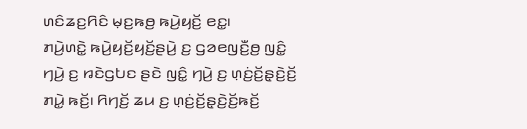ꤛꤢꤨꤘꤢ꤬ꤖꤢꤨ ꤗ꤫ꤢ꤬ꤒꤥ꤬ ꤒꤣꤧ꤬ꤟꤢꤩ꤬ ꤕꤢ꤭꤯
ꤊꤣꤧ꤬ꤛꤢꤧ꤭ ꤒꤣꤧ꤬ꤟꤢꤩ꤬ꤟꤢꤩ꤬ꤔꤣꤧ꤬ ꤢ꤬ ꤞꤤꤕꤜꤢꤪ꤬ꤥ꤬ ꤜꤢꤨ꤭ ꤚꤣꤧ꤬ ꤢ꤬ ꤙꤢꤧꤞꤝꤢ ꤔꤢꤧ ꤜꤢꤨ꤭ ꤚꤣꤧ꤬ ꤢ꤬ ꤛ꤫ꤢꤦ꤬ꤢꤩ꤬ꤔ꤫ꤢꤧ꤬ꤢꤩ꤬ ꤊꤣꤧ꤭ ꤒꤢꤩ꤬꤯ ꤖꤚꤢꤩ꤬ ꤘꤣ ꤢ꤬ ꤛ꤫ꤢꤦ꤬ꤢꤩ꤬ꤔ꤫ꤢꤧ꤬ꤢꤩ꤬ꤒꤢꤩ꤬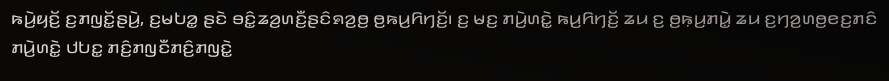ꤒꤣꤧ꤬ꤟꤢꤩ꤬ ꤢ꤬ꤊꤜꤢꤩ꤭ꤔꤣꤧ꤬, ꤢ꤬ꤗꤝꤤ꤭ ꤔꤢꤧ ꤋꤢꤨ꤭ꤘꤤ꤬ꤛꤢꤪ꤬ꤔꤢꤨꤎꤤ꤬ꤥ꤬ ꤥ꤬ꤒꤣ꤬ꤖꤚꤢꤩ꤬꤯ ꤢ꤬ ꤗꤢ꤬ ꤊꤣꤧ꤬ꤛꤢꤧ꤭ ꤒꤣ꤬ꤖꤚꤢꤩ꤬ ꤘꤣ ꤢ꤬ ꤥ꤬ꤒ꤫ꤣ꤬ꤊꤣꤧ꤭ ꤘꤣ ꤢ꤬ꤚꤤ꤬ꤛꤥ꤬ꤕꤢ꤬ꤊꤢꤨ ꤊꤣꤧ꤬ꤛꤢꤧ꤭ ꤓꤝꤢ꤭ ꤊꤢꤨ꤬ꤊꤜꤢꤪꤊꤢꤨ꤬ꤊꤜꤢꤧ꤭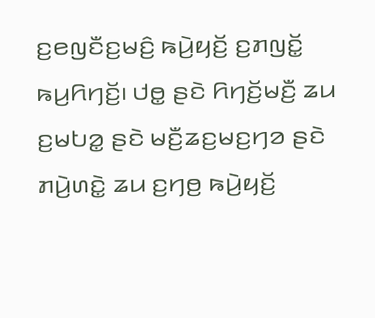ꤢ꤬ꤕꤜꤢꤪꤢ꤬ꤗꤢꤨ꤬ ꤒꤣꤧ꤬ꤟꤢꤩ꤬ ꤢ꤬ꤊꤜꤢꤩ꤭ ꤒꤣ꤬ꤖꤚꤢꤩ꤬꤯ ꤓꤥ꤭ ꤔꤢꤧ ꤖꤚꤢꤩ꤬ꤗꤢꤪ꤬ ꤘꤣ ꤢ꤬ꤗꤝꤤ꤭ ꤔꤢꤧ ꤗꤢꤪ꤬ꤘꤢ꤬ꤗꤢ꤬ꤚꤤ ꤔꤢꤧ ꤊꤣꤧ꤬ꤛꤢꤧ꤭ ꤘꤣ ꤢ꤬ꤚꤥ꤬ ꤒꤣꤧ꤬ꤟꤢꤩ꤬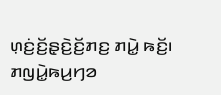ꤛ꤫ꤢꤦ꤬ꤢꤩ꤬ꤔ꤫ꤢꤧ꤬ꤢꤩ꤬ꤊꤢ꤬ ꤊꤣꤧ꤭ ꤒꤢꤩ꤬꤯
ꤊꤜꤣꤧ꤭ꤒꤣ꤬ꤚꤤ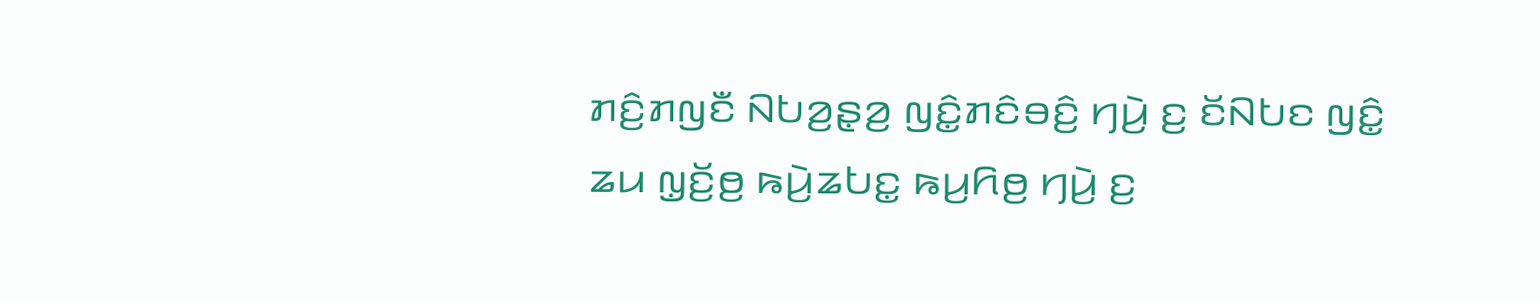ꤊꤢꤨ꤬ꤊꤜꤢꤪ ꤡꤝꤤ꤬ꤔ꤫ꤤ꤬ ꤜꤢꤨ꤭ꤊꤢꤨꤋꤢꤨ꤬ ꤚꤣꤧ꤬ ꤢ꤬ ꤢꤩꤡꤝꤢ ꤜꤢꤨ꤭ ꤘꤣ ꤜ꤫ꤢꤩ꤬ꤥ꤬ ꤒꤣꤧ꤬ꤘꤝꤢ꤭ ꤒꤣ꤬ꤖꤥ꤬ ꤚꤣꤧ꤬ ꤢ꤬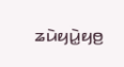ꤘꤣꤧꤟꤣꤧ꤭ꤟꤥ꤬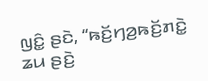ꤜꤢꤨ꤭ ꤔꤢꤧ, “ꤒꤢꤩ꤬ꤚꤤ꤬ꤒꤢꤩ꤬ꤊꤢꤧ꤭ ꤘꤣ ꤔꤢꤧ꤬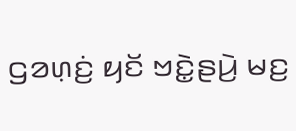ꤞꤤꤛ꤫ꤢꤦ꤬ ꤟꤢꤩ ꤠꤢꤧ꤭ꤔꤣꤧ꤬ ꤗꤢ꤬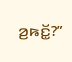ꤤ꤬ꤒꤢꤩ꤭?”